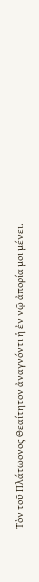Τὸν τοῦ Πλάτωονος Θεαίτητον ἀναγνόντι ἡ ἐν νῷ ἀπορία μοι μένει.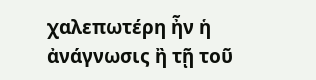χαλεπωτέρη ἦν ἡ ἀνάγνωσις ἢ τῇ τοῦ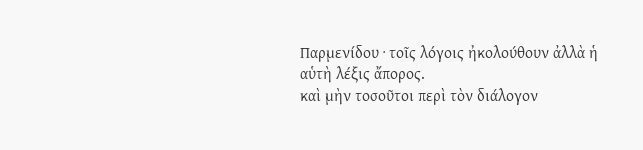Παρμενίδου · τοῖς λόγοις ἠκολούθουν ἀλλὰ ἡ αὑτὴ λέξις ἄπορος.
καὶ μὴν τοσοῦτοι περὶ τὸν διάλογον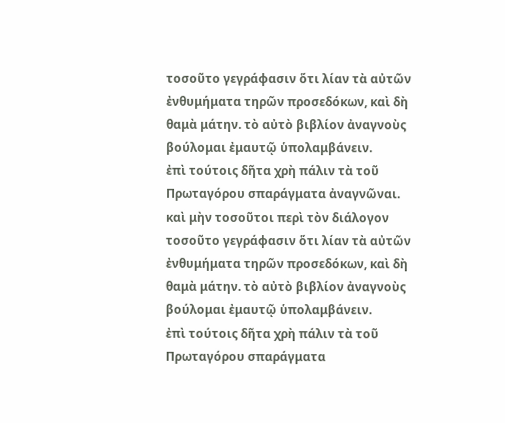τοσοῦτο γεγράφασιν ὅτι λίαν τὰ αὐτῶν ἐνθυμήματα τηρῶν προσεδόκων, καὶ δὴ θαμὰ μάτην. τὸ αὐτὸ βιβλίον ἀναγνοὺς βούλομαι ἐμαυτῷ ὑπολαμβάνειν.
ἐπὶ τούτοις δῆτα χρὴ πάλιν τὰ τοῦ Πρωταγόρου σπαράγματα ἀναγνῶναι.
καὶ μὴν τοσοῦτοι περὶ τὸν διάλογον τοσοῦτο γεγράφασιν ὅτι λίαν τὰ αὐτῶν ἐνθυμήματα τηρῶν προσεδόκων, καὶ δὴ θαμὰ μάτην. τὸ αὐτὸ βιβλίον ἀναγνοὺς βούλομαι ἐμαυτῷ ὑπολαμβάνειν.
ἐπὶ τούτοις δῆτα χρὴ πάλιν τὰ τοῦ Πρωταγόρου σπαράγματα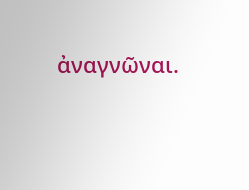ἀναγνῶναι.